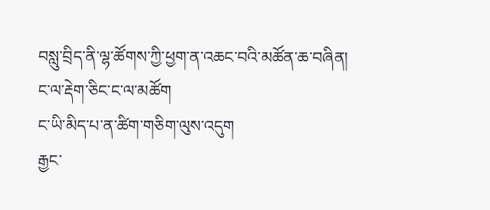བསླུ་བྲིད་ནི་ལྷ་ཚོགས་ཀྱི་ཕྱག་ན་འཆང་བའི་མཚོན་ཆ་བཞིན།
ང་ལ་རྡེག་ཅིང་ང་ལ་མཚོག
ང་ཡི་མིད་པ་ན་ཚིག་གཅིག་ལུས་འདུག
རྒྱང་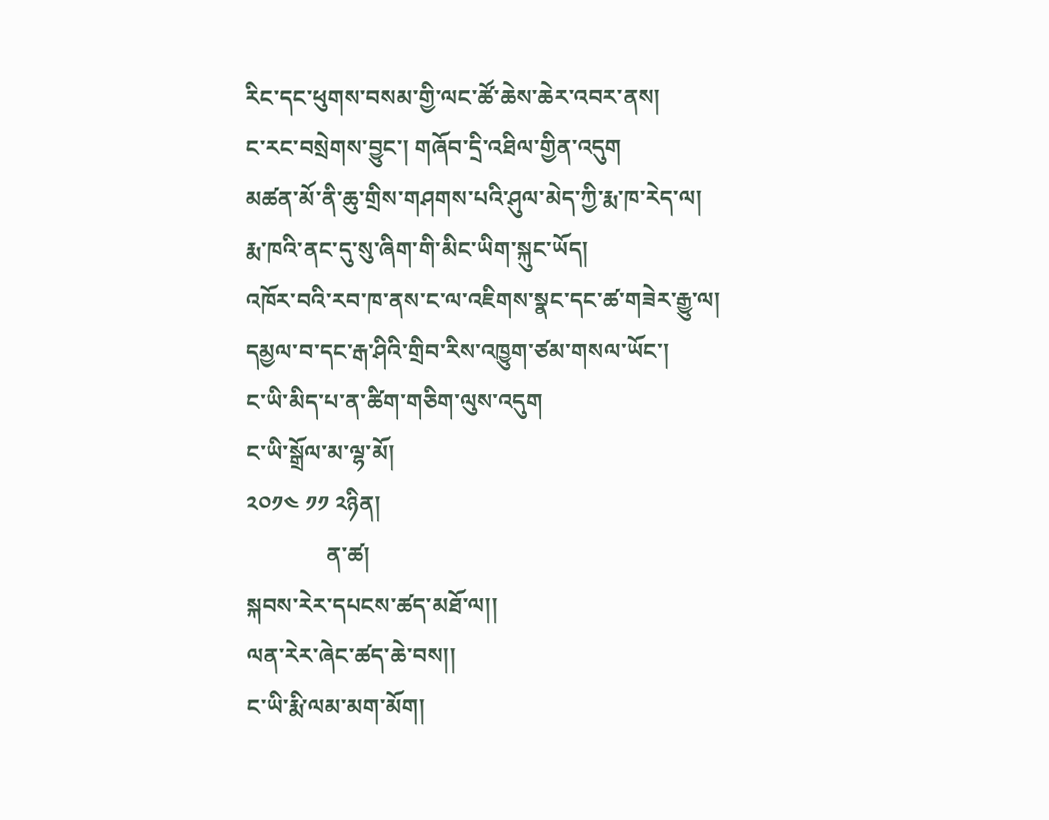རིང་དང་ཕུགས་བསམ་གྱི་ལང་ཚོ་ཆེས་ཆེར་འབར་ནས།
ང་རང་བསྲེགས་བྱུང་། གཞོབ་དྲི་འཐིལ་གྱིན་འདུག
མཚན་མོ་ནི་ཆུ་གྲིས་གཤགས་པའི་ཤུལ་མེད་ཀྱི་རྨ་ཁ་རེད་ལ།
རྨ་ཁའི་ནང་དུ་སུ་ཞིག་གི་མིང་ཡིག་སྐུང་ཡོད།
འཁོར་བའི་རབ་ཁ་ནས་ང་ལ་འཇིགས་སྣང་དང་ཚ་གཟེར་རྒྱུ་ལ།
དམྱལ་བ་དང་རྒ་ཤིའི་གྲིབ་རིས་འཁྱུག་ཙམ་གསལ་ཡོང་།
ང་ཡི་མིད་པ་ན་ཚིག་གཅིག་ལུས་འདུག
ང་ཡི་སྒྲོལ་མ་ལྷ་མོ།
༢༠༡༤ ༡༡ ༢ཉིན།
              ན་ཚ།
སྐབས་རེར་དཔངས་ཚད་མཐོ་ལ།།
ལན་རེར་ཞེང་ཚད་ཆེ་བས།།
ང་ཡི་རྨི་ལམ་མག་མོག།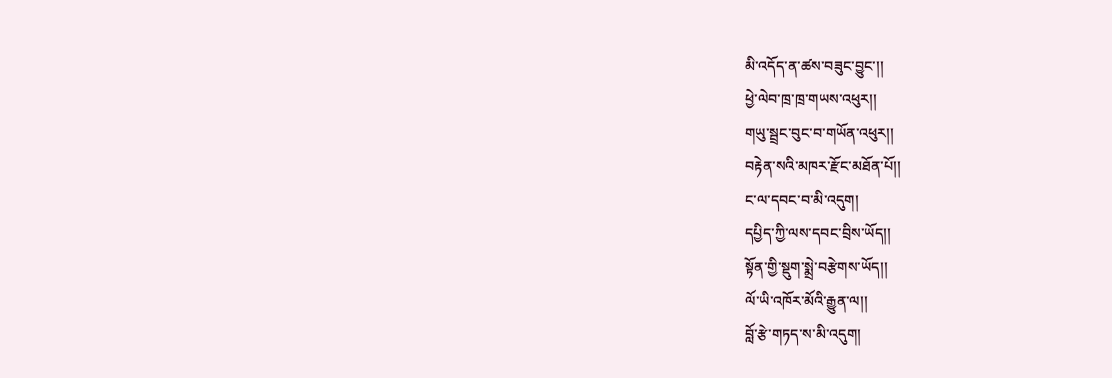མི་འདོད་ན་ཚས་བཟུང་བྱུང་།།
ཕྱེ་ལེབ་ཁྲ་ཁྲ་གཡས་འཕུར།།
གཡུ་སྦྲང་བུང་བ་གཡོན་འཕུར།།
བརྟེན་སའི་མཁར་རྫོང་མཐོན་པོ།།
ང་ལ་དབང་བ་མི་འདུག།
དཔྱིད་ཀྱི་ལས་དབང་བྲིས་ཡོད།།
སྟོན་གྱི་སྡུག་སྨྲེ་བརྩེགས་ཡོད།།
ལོ་ཡི་འཁོར་མོའི་རྒྱུན་ལ།།
བློ་རྩེ་གཏད་ས་མི་འདུག།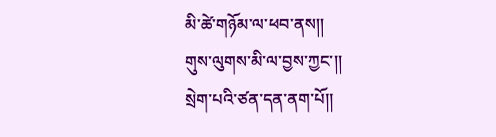མི་ཚེ་གཉོམ་ལ་ཕབ་ནས།།
གུས་ལུགས་མི་ལ་བྱས་ཀྱང་།།
སྲེག་པའི་ཙན་དན་ནག་པོ།།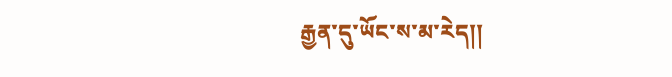རྒྱན་དུ་ཡོང་ས་མ་རེད།།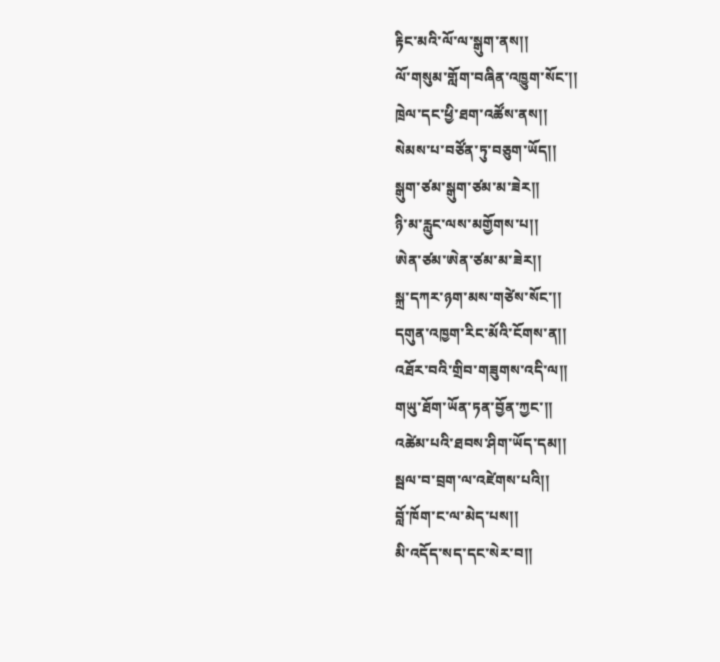རྟིང་མའི་ལོ་ལ་སྒུག་ནས།།
ལོ་གསུམ་གློག་བཞིན་འཁྱུག་སོང་།།
ཁྲེལ་དང་ཕྱི་ཐག་འཚོས་ནས།།
སེམས་པ་བཙོན་ཏུ་བཅུག་ཡོད།།
སྒུག་ཙམ་སྒུག་ཙམ་མ་ཟེར།།
ཉི་མ་རླུང་ལས་མགྱོགས་པ།།
ཨེན་ཙམ་ཨེན་ཙམ་མ་ཟེར།།
སྐྲ་དཀར་ཉག་མས་གཙེས་སོང་།།
དགུན་འཁྱག་རིང་མོའི་ངོགས་ན།།
འཐོར་བའི་གྲིབ་གཟུགས་འདི་ལ།།
གཡུ་ཐོག་ཡོན་ཏན་བྱོན་ཀྱང་།།
འཚེམ་པའི་ཐབས་ཤིག་ཡོད་དམ།།
སྦལ་བ་བྲག་ལ་འཛེགས་པའི།།
བློ་ཁོག་ང་ལ་མེད་པས།།
མི་འདོད་སད་དང་སེར་བ།།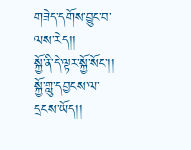གཟེད་དགོས་བྱུང་བ་ལས་རེད།།
སྐྱོ་ནི་དེ་ལྟར་སྐྱོ་སོང་།།
སྐྱོ་གླུ་དབྱངས་ལ་དྲངས་ཡོད།།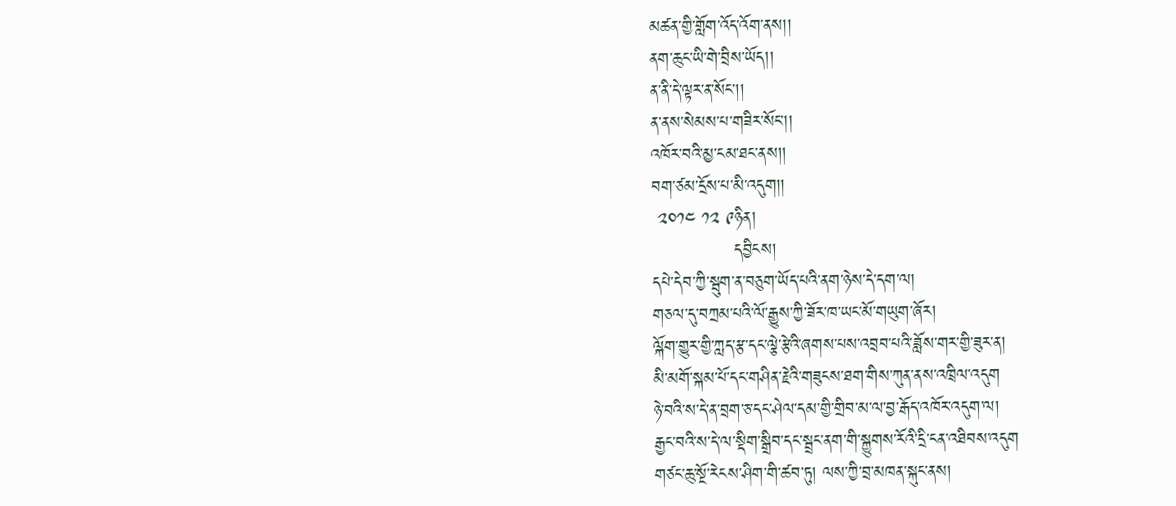མཚན་གྱི་གློག་འོད་འོག་ནས།།
ནག་ཆུང་ཡི་གེ་བྲིས་ཡོད།།
ན་ནི་དེ་ལྟར་ན་སོང་།།
ན་ནས་སེམས་པ་གཟིར་སོང་།།
འཁོར་བའི་མྱ་ངམ་ཐང་ནས།།
བག་ཙམ་དྲོས་པ་མི་འདུག།།
 ༢༠༡༤ ༡༢ ༩ཉིན།
              དབྱིངས།
དཔེ་དེབ་ཀྱི་སྦུག་ན་བཅུག་ཡོད་པའི་ནག་ཉེས་དེ་དག་ལ།
གཅལ་དུ་བཀྲམ་པའི་ལོ་རྒྱུས་ཀྱི་ཟོར་ཁ་ཡང་མོ་གཡུག་ཞོར།
ལྐོག་གྱུར་གྱི་ཀླད་རྩ་དང་ལྕེ་རྩེའི་ཞགས་པས་འབྲབ་པའི་ཟློས་གར་གྱི་ཟུར་ན།
མི་མགོ་སྐམ་པོ་དང་གཤིན་རྗེའི་གཟུངས་ཐག་གིས་ཀུན་ནས་འཁྲིལ་འདུག
ཉེ་བའི་ས་དེ་ན་བྲག་ཅ་དང་ཤེལ་དམ་གྱི་གྲིབ་མ་ལ་བྱ་རྒོད་འཁོར་འདུག་ལ།
རྒྱང་བའི་ས་དེ་ལ་སྡིག་སྒྲིབ་དང་སྦྲང་ནག་གི་སྐྱུགས་རོའི་དྲི་ངན་འཐིབས་འདུག
གཙང་ཆུ་སྔོ་རེངས་ཤིག་གི་ཚབ་ཏུ། ལས་ཀྱི་བྲ་མཁན་སྐུང་ནས།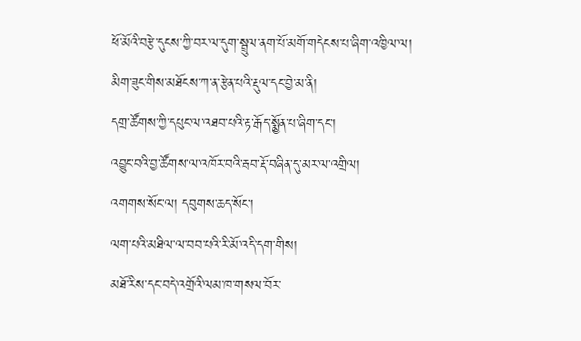ཕོ་མོའི་བརྩེ་དུངས་ཀྱི་བར་ལ་དུག་སྦྲུལ་ནག་པོ་མགོ་གདེངས་པ་ཞིག་འཁྱིལ་ལ།
མིག་ཟུང་གིས་མཐོངས་ཀ་ན་རྩེན་པའི་རྡུལ་དང་བྱེ་མ་ནི།
དགྲ་ཚོགས་ཀྱི་དཔུང་ལ་འཐབ་པའི་རྟ་རྒོད་སྨྱོན་པ་ཞིག་དང་།
འབྱུང་བའི་བྱ་ཚོགས་ལ་འཁོར་བའི་རྦབ་རྡོ་བཞིན་དུ་མར་ལ་འགྲིལ།
འགགས་སོང་ལ། དབུགས་ཆད་སོང་།
ལག་པའི་མཐིལ་ལ་བབ་པའི་རི་མོ་འདི་དག་གིས།
མཐོ་རིས་དང་བདེ་འགྲོའི་ལམ་ཁ་གསལ་བོར་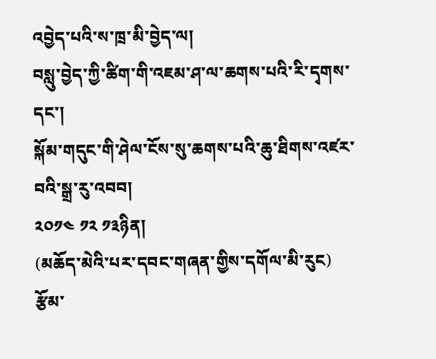འབྱེད་པའི་ས་ཁྲ་མི་བྱེད་ལ།
བསླུ་བྱེད་ཀྱི་ཚིག་གི་འཇམ་ཤ་ལ་ཆགས་པའི་རི་དྭགས་དང་།
སྐོམ་གདུང་གི་ཤེལ་ངོས་སུ་ཆགས་པའི་ཆུ་ཐིགས་འཛར་བའི་སྒྲ་རུ་འབབ།
༢༠༡༤ ༡༢ ༡༣ཉིན།
(མཆོད་མེའི་པར་དབང་གཞན་གྱིས་དགོལ་མི་རུང)
རྩོམ་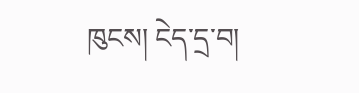ཁུངས། ངེད་དྲ་བ།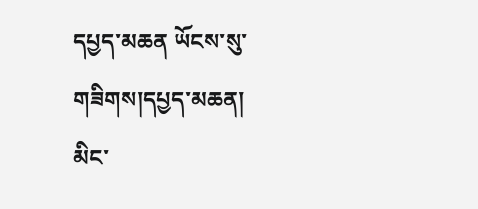དཔྱད་མཆན ཡོངས་སུ་གཟིགས།དཔྱད་མཆན།
མིང་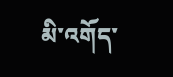མི་འགོད་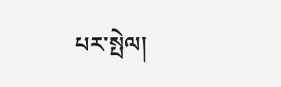པར་སྤེལ།